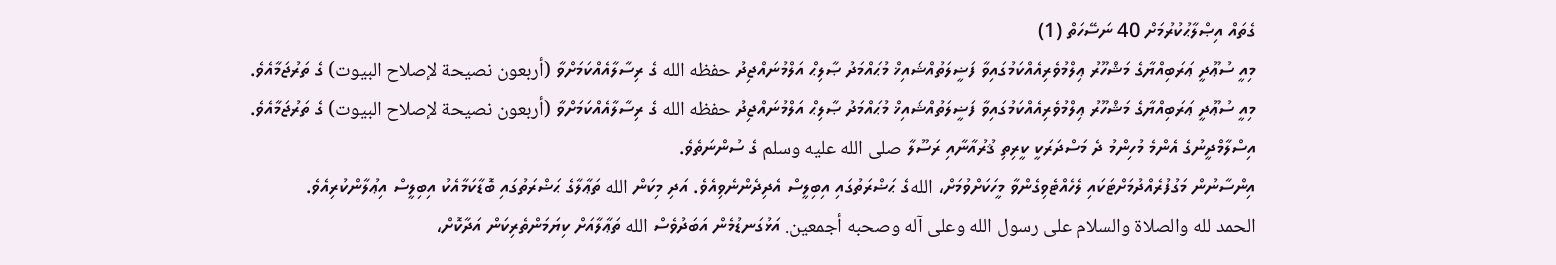ގެތައް އިޞްލާޙުކުރުމަށް 40 ނަސޭހަތް (1)
މިއީ ސުޢޫދީ ޢަރަބިއްޔާގެ މަޝްހޫރު ޢިލްމުވެރިއެއްކަމުގައިވާ ފަޟީލަތުއްޝައިޚް މުޙައްމަދު ޞާލިޙް އަލްމުނައްޖިދު حفظه الله ގެ ރިސާލާއެއްކަމަށްވާ (أربعون نصيحة لإصلاح البيوت) ގެ ތަރުޖަމާއެވެ.
މިއީ ސުޢޫދީ ޢަރަބިއްޔާގެ މަޝްހޫރު ޢިލްމުވެރިއެއްކަމުގައިވާ ފަޟީލަތުއްޝައިޚް މުޙައްމަދު ޞާލިޙް އަލްމުނައްޖިދު حفظه الله ގެ ރިސާލާއެއްކަމަށްވާ (أربعون نصيحة لإصلاح البيوت) ގެ ތަރުޖަމާއެވެ.
އިސްލާމްދީނުގެ އެންމެ މުހިންމު ދެ މަސްދަރަކީ ކީރިތި ޤުރުއާނާއި ރަސޫލާ صلى الله عليه وسلم ގެ ސުންނަތެވެ.
އިންސާނުން މަގުފުރެއްދުމަށްޓަކައި ލެހެއްޓެވިގެންވާ މީހަކަށްވުމަށް، اللهގެ ޙަޟްރަތުގައި އިބިލީސް އެދިދެންނެވިއެވެ. އަދި މިކަން الله ތަޢާލާގެ ޙަޟްރަތުގައި ބޮޑާކަމާއެކު އިބިލީސް އިޢުލާންކުރިއެވެ.
الحمد لله والصلاة والسلام على رسول الله وعلى آله وصحبه أجمعين. އަޅުގަނޑުމެން އަބަދުވެސް الله ތަޢާލާއަށް ކިޔަމަންތެރިކަން އަދާކޮށް،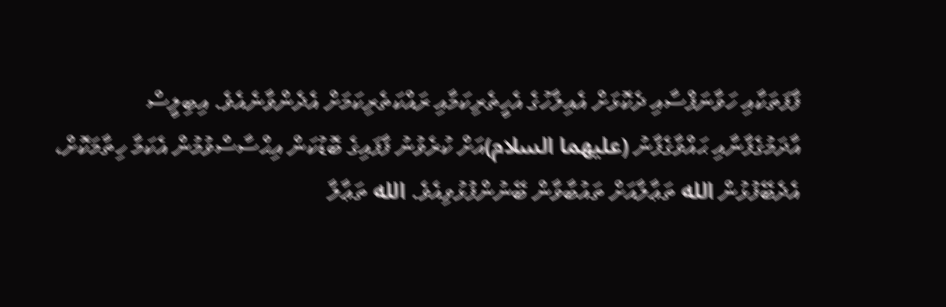ފާފަތަކާއި ހަވާނަފްސާއި ދެކޮޅަށް އެއިލާހުގެ އެހީތެރިކަމާއި ރައްކަތެރިކަމަށް އެދެންވާނެއެވެ. އިބިލީސް
އާދަމުގެފާނާއި ޙައްވާގެފާނު (عليهما السلام)އަށް ކުރެވުނު ފާފައިގެ ބޮޑުކަން އިޙްސާސްވުމުން އެކަމާ ހިތާމަކޮށް، އެދެބޭފުޅުން الله ތަޢާލާއަށް ތައުބާވާން ބޭނުންފުޅުވިއެވެ. الله ތަޢާލާ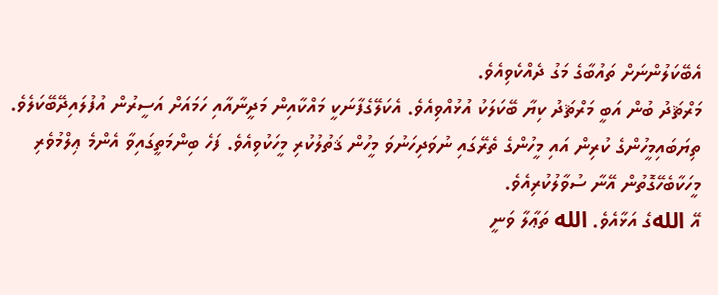އެބޭކަލުންނަށް ތައުބާގެ މަގު ދެއްކެވިއެވެ.
މަރްޘަދު ބުން އަބީ މަރްޘަދު ކިޔާ ބޭކަލަކު އުޅުއްވިއެވެ. އެކަލޭގެފާނަކީ މައްކާއިން މަދީނާއާއި ހަމައަށް އަސީރުން އުފުލައިދޭބޭކަލެވެ.
ތިޔަބައިމީހުންގެ ކުރިން އައި މީހުންގެ ތެރޭގައި ނުވަދިހަނުވަ މީހުން ޤަތުލުކުރި މީހަކުވިއެވެ. ފަހެ ބިންމަތީގައިވާ އެންމެ ޢިލްމުވެރި މީހަކާބެހޭގޮތުން އޭނާ ސުވާލުކުރިއެވެ.
އޭ اللهގެ އަޅާއެވެ. الله ތަޢާލާ ވަނީ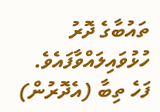ތައުބާގެ ދޮރު ހުޅުވައިލައްވާފައެވެ. ފަހެ ތިބާ (އެދޮރުން)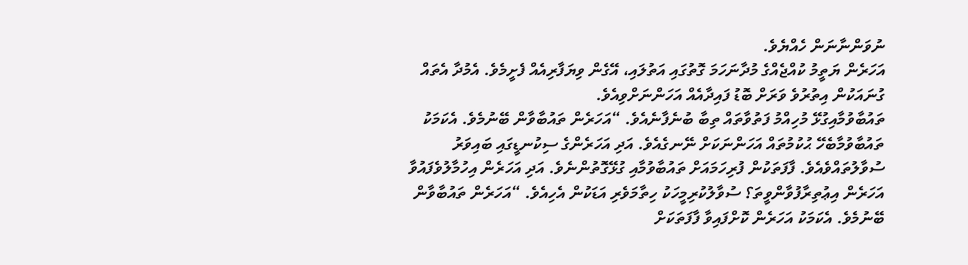ނުވަންނާނަން ހެއްޔެވެ.
އަހަރެން ޔަތީމު ކުއްޖެއްގެ މުދާނަހަމަ ގޮތުގައި އަތުލައި، އޭގެން ވިޔަފާރިއެއް ފެށީމެވެ. އެމުދާ އެތައް ގުނައަކުން އިތުރުވެ ވަރަށް ބޮޑު ފައިދާއެއް އަހަންނަށްވިއެވެ.
ތައުބާވުމާއިގުޅޭ މުހިއްމު ފަތުވާތައް ތިބާ ބުނެފާނެއެވެ. “އަހަރެން ތައުބާވާން ބޭނުމެވެ. އެކަމަކު ތައުބާވުމާބެހޭ ޙުކުމުތައް އަހަންނަކަށް ނޭނގެއެވެ. އަދި އަހަރެންގެ ސިކުނޑީގައި ބައިވަރު ސުވާލުތައްވެއެވެ. ފާފަތަކުން ފުރިހަމައަށް ތައުބާވުމާއި ގުޅޭގޮތުންނެވެ. އަދި އަހަރެން އިހުމާލުވެފައުވާ
އަހަރެން އިޢުތިރާފުވާންވީތަ؟ ސުވާލުކުރިމީހަކު ހިތާމަވެރި އަޑަކުން އެހިއެވެ. “އަހަރެން ތައުބާވާން ބޭނުމެވެ. އެކަމަކު އަހަރެން ކޮށްފައިވާ ފާފަތަކަށް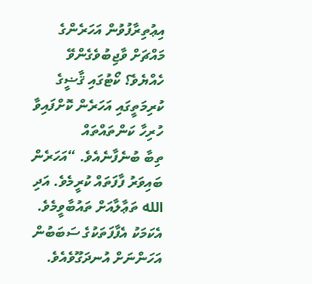އިޢުތިރާފުވުން އަހަރެންގެ މައްޗަށް ވާޖިބުވެގެންވޭ ހެއްޔެވެ؟ ކޯޓުގައި ޤާޟީގެ ކުރިމަތީގައި އަހަރެން ކޮށްފައިވާ ހުރިހާ ކަންތައްތައް
ތިބާ ބުނެފާނެއެވެ. “އަހަރެން ބައިވަރު ފާފަތައް ކުރީމެވެ. އަދި الله ތަޢާލާއަށް ތައުބާވީމެވެ. އެކަމަކު އެފާފަތަކުގެ ސަބަބުން އަހަންނަށް އުނދަގޫވެއެވެ.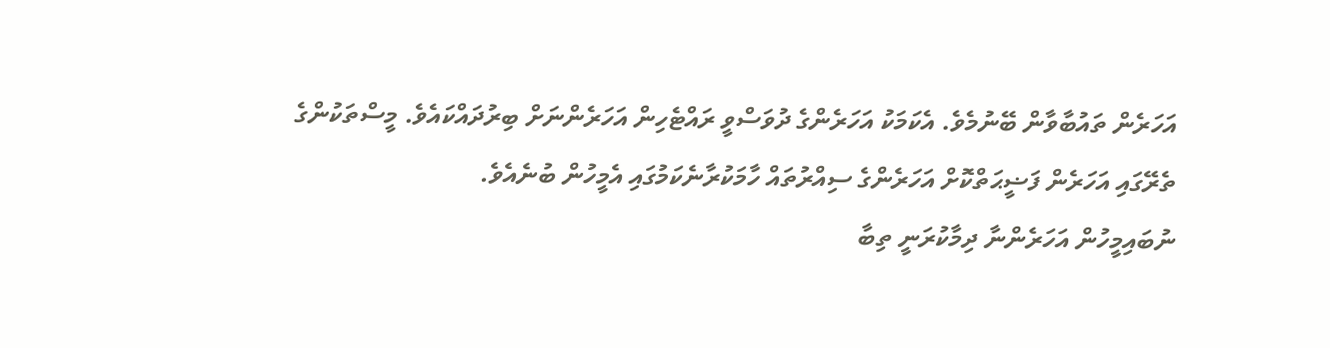އަހަރެން ތައުބާވާން ބޭނުމެވެ. އެކަމަކު އަހަރެންގެ ދުވަސްވީ ރައްޓެހިން އަހަރެންނަށް ބިރުދައްކައެވެ. މީސްތަކުންގެ ތެރޭގައި އަހަރެން ފަޟީޙަތްކޮށް އަހަރެންގެ ސިއްރުތައް ހާމަކުރާނެކަމުގައި އެމީހުން ބުނެއެވެ.
ނުބައިމީހުން އަހަރެންނާ ދިމާކުރަނީ ތިބާ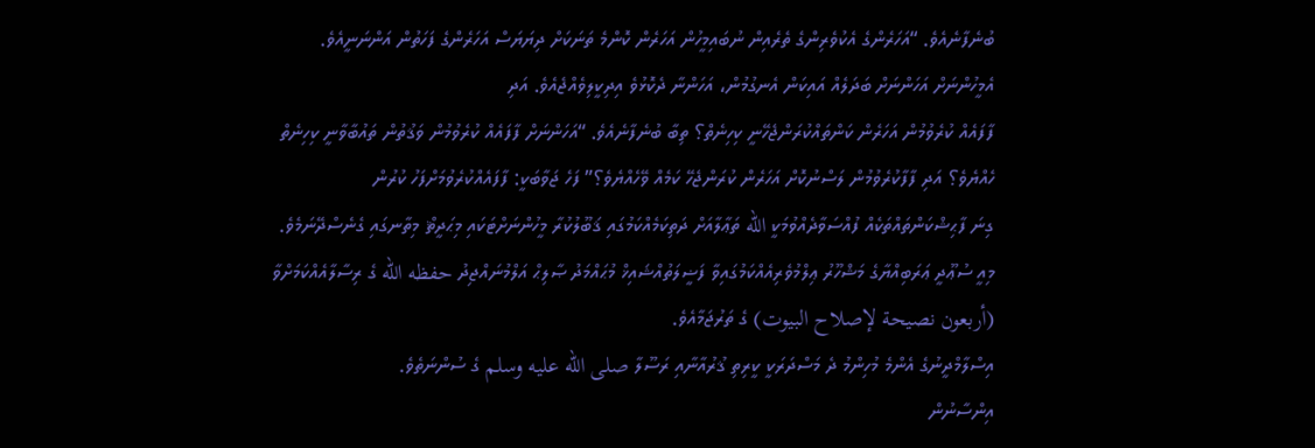ބުނެފާނެއެވެ. “އަހަރެންގެ އެކުވެރިންގެ ތެރެއިން ނުބައިމީހުން އަހަރެން ކޮންމެ ތަނަކަށް ދިޔަޔަސް އަހަރެންގެ ފަހަތުން އަންނަނީއެވެ. އެމީހުންނަށް އަހަންނަށް ބަދަލެއް އައިކަން އެނގުމުން، އަހަންނާ ދެކޮޅުވެ އިދިކީލިވެއްޖެއެވެ. އަދި
ފާފައެއް ކުރެވުމުން އަހަރެން ކަންތައްކުރަންޖެހޭނީ ކިހިނެތް؟ ތިބާ ބުނެފާނެއެވެ. “އަހަންނަށް ފާފައެއް ކުރެވުމުން ވަޤުތުން ތައުބާވާނީ ކިހިނެތް ހެއްޔެވެ؟ އަދި ފާފާކުރެވުމުން ލަސްނުކޮށް އަހަރެން ކުރަންޖެހޭ ކަމެއް ވޭހެއްޔެވެ؟” ފަހެ ޖަވާބަކީ: ފާފައެއްކުރެވުމަށްފަހު ކުރުން
ގިނަ ފާޙިޝްކަންތައްތަކެއް ފުއްސަވާދެއްވުމަކީ الله ތަޢާލާއަށް ދަތިކަމެއްކަމުގައި ޤަބޫލުކުރާ މީހުންނަށްޓަކައި މިޙަދީޘް މިތާނގައި ގެނެސްދޭނަމެވެ.
މިއީ ސުޢޫދީ ޢަރަބިއްޔާގެ މަޝްހޫރު ޢިލްމުވެރިއެއްކަމުގައިވާ ފަޟީލަތުއްޝައިޚް މުޙައްމަދު ޞާލިޙް އަލްމުނައްޖިދު حفظه الله ގެ ރިސާލާއެއްކަމަށްވާ (أربعون نصيحة لإصلاح البيوت) ގެ ތަރުޖަމާއެވެ.
އިސްލާމްދީނުގެ އެންމެ މުހިންމު ދެ މަސްދަރަކީ ކީރިތި ޤުރުއާނާއި ރަސޫލާ صلى الله عليه وسلم ގެ ސުންނަތެވެ.
އިންސާނުން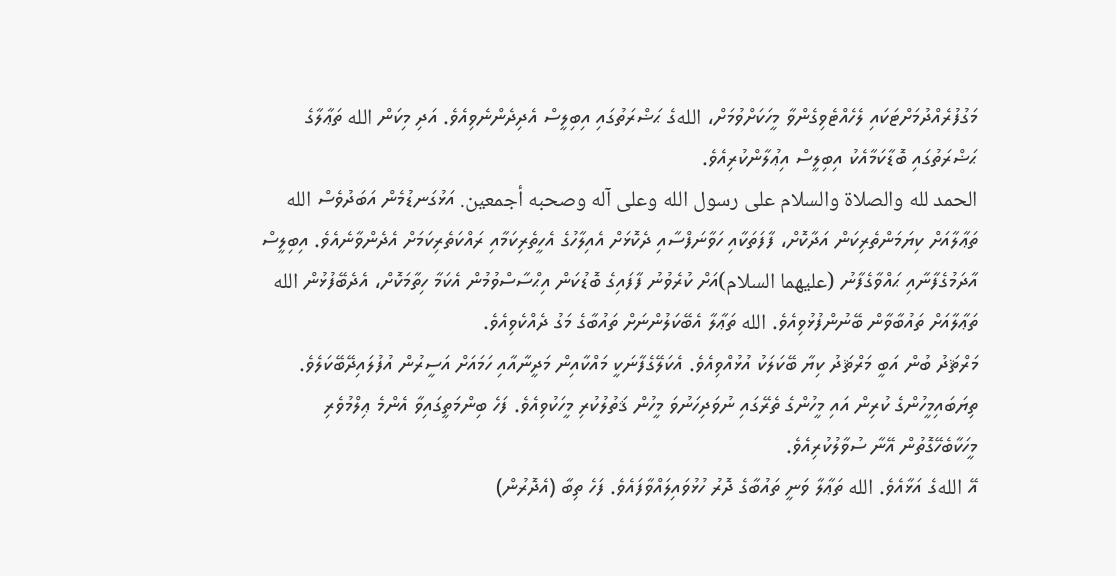މަގުފުރެއްދުމަށްޓަކައި ލެހެއްޓެވިގެންވާ މީހަކަށްވުމަށް، اللهގެ ޙަޟްރަތުގައި އިބިލީސް އެދިދެންނެވިއެވެ. އަދި މިކަން الله ތަޢާލާގެ ޙަޟްރަތުގައި ބޮޑާކަމާއެކު އިބިލީސް އިޢުލާންކުރިއެވެ.
الحمد لله والصلاة والسلام على رسول الله وعلى آله وصحبه أجمعين. އަޅުގަނޑުމެން އަބަދުވެސް الله ތަޢާލާއަށް ކިޔަމަންތެރިކަން އަދާކޮށް، ފާފަތަކާއި ހަވާނަފްސާއި ދެކޮޅަށް އެއިލާހުގެ އެހީތެރިކަމާއި ރައްކަތެރިކަމަށް އެދެންވާނެއެވެ. އިބިލީސް
އާދަމުގެފާނާއި ޙައްވާގެފާނު (عليهما السلام)އަށް ކުރެވުނު ފާފައިގެ ބޮޑުކަން އިޙްސާސްވުމުން އެކަމާ ހިތާމަކޮށް، އެދެބޭފުޅުން الله ތަޢާލާއަށް ތައުބާވާން ބޭނުންފުޅުވިއެވެ. الله ތަޢާލާ އެބޭކަލުންނަށް ތައުބާގެ މަގު ދެއްކެވިއެވެ.
މަރްޘަދު ބުން އަބީ މަރްޘަދު ކިޔާ ބޭކަލަކު އުޅުއްވިއެވެ. އެކަލޭގެފާނަކީ މައްކާއިން މަދީނާއާއި ހަމައަށް އަސީރުން އުފުލައިދޭބޭކަލެވެ.
ތިޔަބައިމީހުންގެ ކުރިން އައި މީހުންގެ ތެރޭގައި ނުވަދިހަނުވަ މީހުން ޤަތުލުކުރި މީހަކުވިއެވެ. ފަހެ ބިންމަތީގައިވާ އެންމެ ޢިލްމުވެރި މީހަކާބެހޭގޮތުން އޭނާ ސުވާލުކުރިއެވެ.
އޭ اللهގެ އަޅާއެވެ. الله ތަޢާލާ ވަނީ ތައުބާގެ ދޮރު ހުޅުވައިލައްވާފައެވެ. ފަހެ ތިބާ (އެދޮރުން)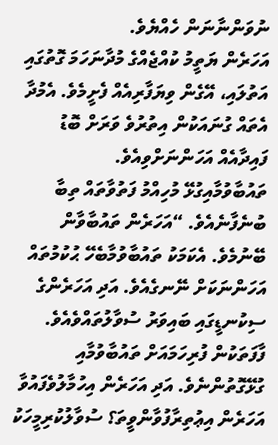ނުވަންނާނަން ހެއްޔެވެ.
އަހަރެން ޔަތީމު ކުއްޖެއްގެ މުދާނަހަމަ ގޮތުގައި އަތުލައި، އޭގެން ވިޔަފާރިއެއް ފެށީމެވެ. އެމުދާ އެތައް ގުނައަކުން އިތުރުވެ ވަރަށް ބޮޑު ފައިދާއެއް އަހަންނަށްވިއެވެ.
ތައުބާވުމާއިގުޅޭ މުހިއްމު ފަތުވާތައް ތިބާ ބުނެފާނެއެވެ. “އަހަރެން ތައުބާވާން ބޭނުމެވެ. އެކަމަކު ތައުބާވުމާބެހޭ ޙުކުމުތައް އަހަންނަކަށް ނޭނގެއެވެ. އަދި އަހަރެންގެ ސިކުނޑީގައި ބައިވަރު ސުވާލުތައްވެއެވެ. ފާފަތަކުން ފުރިހަމައަށް ތައުބާވުމާއި ގުޅޭގޮތުންނެވެ. އަދި އަހަރެން އިހުމާލުވެފައުވާ
އަހަރެން އިޢުތިރާފުވާންވީތަ؟ ސުވާލުކުރިމީހަކު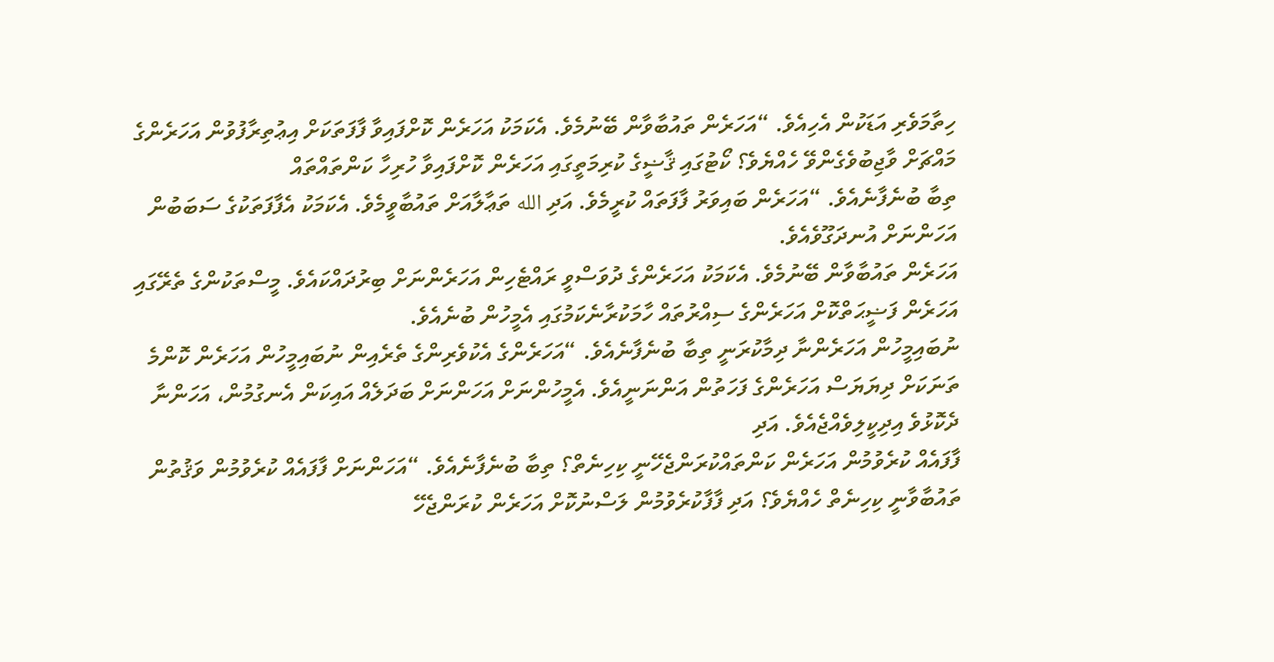ހިތާމަވެރި އަޑަކުން އެހިއެވެ. “އަހަރެން ތައުބާވާން ބޭނުމެވެ. އެކަމަކު އަހަރެން ކޮށްފައިވާ ފާފަތަކަށް އިޢުތިރާފުވުން އަހަރެންގެ މައްޗަށް ވާޖިބުވެގެންވޭ ހެއްޔެވެ؟ ކޯޓުގައި ޤާޟީގެ ކުރިމަތީގައި އަހަރެން ކޮށްފައިވާ ހުރިހާ ކަންތައްތައް
ތިބާ ބުނެފާނެއެވެ. “އަހަރެން ބައިވަރު ފާފަތައް ކުރީމެވެ. އަދި الله ތަޢާލާއަށް ތައުބާވީމެވެ. އެކަމަކު އެފާފަތަކުގެ ސަބަބުން އަހަންނަށް އުނދަގޫވެއެވެ.
އަހަރެން ތައުބާވާން ބޭނުމެވެ. އެކަމަކު އަހަރެންގެ ދުވަސްވީ ރައްޓެހިން އަހަރެންނަށް ބިރުދައްކައެވެ. މީސްތަކުންގެ ތެރޭގައި އަހަރެން ފަޟީޙަތްކޮށް އަހަރެންގެ ސިއްރުތައް ހާމަކުރާނެކަމުގައި އެމީހުން ބުނެއެވެ.
ނުބައިމީހުން އަހަރެންނާ ދިމާކުރަނީ ތިބާ ބުނެފާނެއެވެ. “އަހަރެންގެ އެކުވެރިންގެ ތެރެއިން ނުބައިމީހުން އަހަރެން ކޮންމެ ތަނަކަށް ދިޔަޔަސް އަހަރެންގެ ފަހަތުން އަންނަނީއެވެ. އެމީހުންނަށް އަހަންނަށް ބަދަލެއް އައިކަން އެނގުމުން، އަހަންނާ ދެކޮޅުވެ އިދިކީލިވެއްޖެއެވެ. އަދި
ފާފައެއް ކުރެވުމުން އަހަރެން ކަންތައްކުރަންޖެހޭނީ ކިހިނެތް؟ ތިބާ ބުނެފާނެއެވެ. “އަހަންނަށް ފާފައެއް ކުރެވުމުން ވަޤުތުން ތައުބާވާނީ ކިހިނެތް ހެއްޔެވެ؟ އަދި ފާފާކުރެވުމުން ލަސްނުކޮށް އަހަރެން ކުރަންޖެހޭ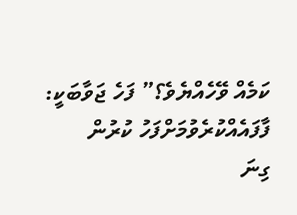ކަމެއް ވޭހެއްޔެވެ؟” ފަހެ ޖަވާބަކީ: ފާފައެއްކުރެވުމަށްފަހު ކުރުން
ގިނަ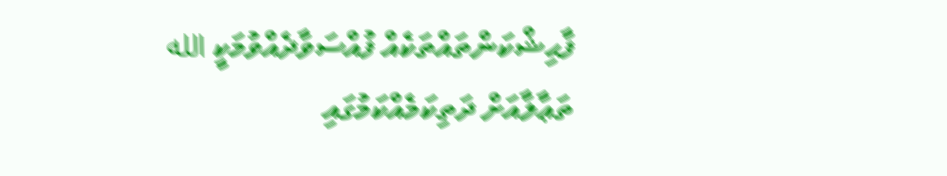ފާޙިޝްކަންތައްތަކެއް ފުއްސަވާދެއްވުމަކީ الله ތަޢާލާއަށް ދަތިކަމެއްކަމުގައި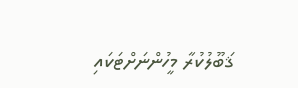ޤަބޫލުކުރާ މީހުންނަށްޓަކައި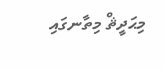މިޙަދީޘް މިތާނގައި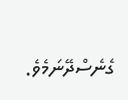ގެނެސްދޭނަމެވެ.